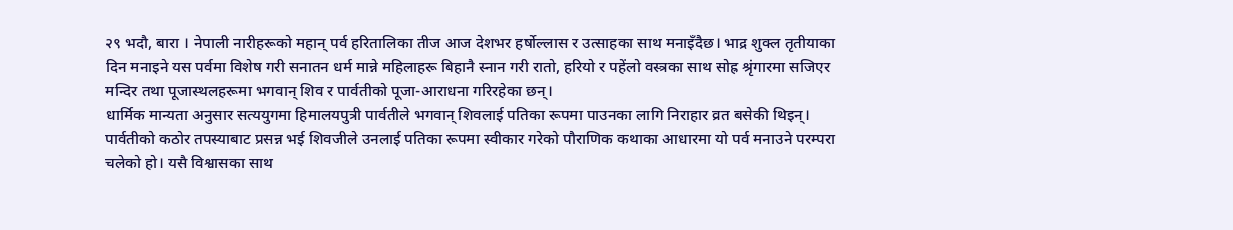२९ भदौ, बारा । नेपाली नारीहरूको महान् पर्व हरितालिका तीज आज देशभर हर्षोल्लास र उत्साहका साथ मनाइँदैछ। भाद्र शुक्ल तृतीयाका दिन मनाइने यस पर्वमा विशेष गरी सनातन धर्म मान्ने महिलाहरू बिहानै स्नान गरी रातो, हरियो र पहेंलो वस्त्रका साथ सोह्र श्रृंगारमा सजिएर मन्दिर तथा पूजास्थलहरूमा भगवान् शिव र पार्वतीको पूजा-आराधना गरिरहेका छन्।
धार्मिक मान्यता अनुसार सत्ययुगमा हिमालयपुत्री पार्वतीले भगवान् शिवलाई पतिका रूपमा पाउनका लागि निराहार व्रत बसेकी थिइन्। पार्वतीको कठोर तपस्याबाट प्रसन्न भई शिवजीले उनलाई पतिका रूपमा स्वीकार गरेको पौराणिक कथाका आधारमा यो पर्व मनाउने परम्परा चलेको हो। यसै विश्वासका साथ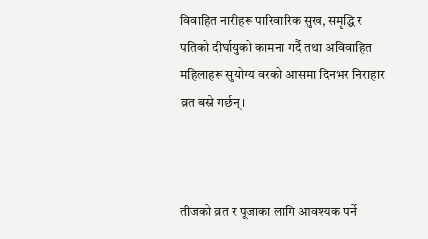विवाहित नारीहरू पारिवारिक सुख, समृद्धि र पतिको दीर्घायुको कामना गर्दै तथा अविवाहित महिलाहरू सुयोग्य वरको आसमा दिनभर निराहार व्रत बस्ने गर्छन्।



तीजको व्रत र पूजाका लागि आवश्यक पर्ने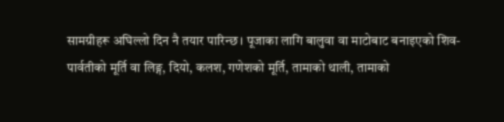सामग्रीहरू अघिल्लो दिन नै तयार पारिन्छ। पूजाका लागि बालुवा वा माटोबाट बनाइएको शिव-पार्वतीको मूर्ति वा लिङ्ग, दियो, कलश, गणेशको मूर्ति, तामाको थाली, तामाको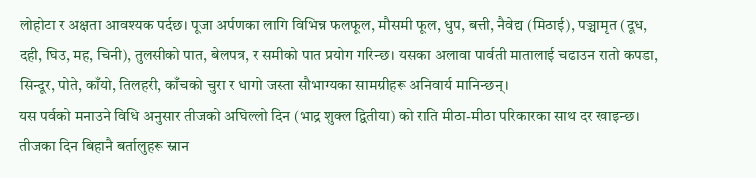लोहोटा र अक्षता आवश्यक पर्दछ। पूजा अर्पणका लागि विभिन्न फलफूल, मौसमी फूल, धुप, बत्ती, नैवेद्य (मिठाई), पञ्चामृत (दूध, दही, घिउ, मह, चिनी), तुलसीको पात, बेलपत्र, र समीको पात प्रयोग गरिन्छ। यसका अलावा पार्वती मातालाई चढाउन रातो कपडा, सिन्दूर, पोते, काँयो, तिलहरी, काँचको चुरा र धागो जस्ता सौभाग्यका सामग्रीहरू अनिवार्य मानिन्छन्।
यस पर्वको मनाउने विधि अनुसार तीजको अघिल्लो दिन (भाद्र शुक्ल द्वितीया) को राति मीठा-मीठा परिकारका साथ दर खाइन्छ। तीजका दिन बिहानै बर्तालुहरू स्नान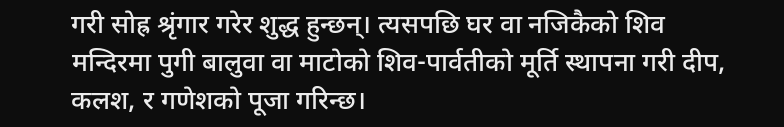गरी सोह्र श्रृंगार गरेर शुद्ध हुन्छन्। त्यसपछि घर वा नजिकैको शिव मन्दिरमा पुगी बालुवा वा माटोको शिव-पार्वतीको मूर्ति स्थापना गरी दीप, कलश, र गणेशको पूजा गरिन्छ।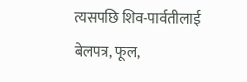त्यसपछि शिव-पार्वतीलाई बेलपत्र, फूल,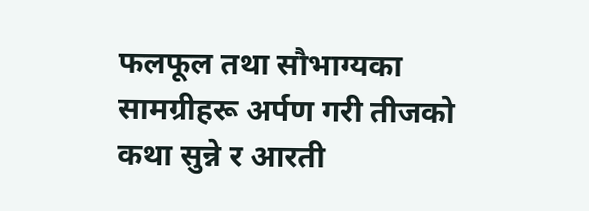फलफूल तथा सौभाग्यका सामग्रीहरू अर्पण गरी तीजको कथा सुन्ने र आरती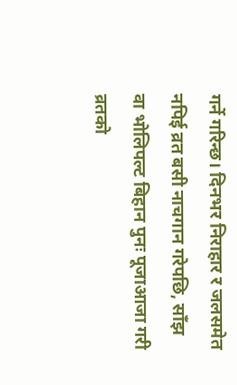गर्ने गरिन्छ। दिनभर निराहार र जलसमेत नपिई व्रत बसी नाचगान गरेपछि, साँझ वा भोलिपल्ट बिहान पुनः पूजाआजा गरी व्रतको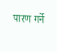पारण गर्ने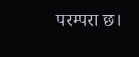परम्परा छ।